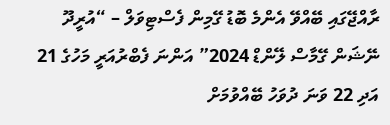ރާއްޖޭގައި ބޭއްވޭ އެންމެ ބޮޑު ގޭމިން ފެސްޓިވަލް – “އުރީދޫ ނޭޝަން ގޭމާސް ލޭންޑް 2024” އަންނަ ފެބްރުއަރީ މަހުގެ 21 އަދި 22 ވަނަ ދުވަހު ބޭއްވުމަށް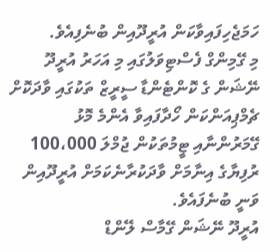ހަމަޖެހިފައިވާކަން އުރީދޫއިން ބުނެފިއެވެ.
މި ގޭމިންގް ފެސްޓިވަލުގައި މި އަހަރު އުރީދޫ ނޭޝަން ގެ ކޮންޓެންޑާ ސީރީޒް ތަކުގައި ވާދަކޮށް ޗެމްޕިއަންކަން ހޯދާފައިވާ އެންމެ މޮޅު ގޭމަރުންނާއި ޓީމުތަކުން ޖުމްލަ 100،000 ރުފިޔާގެ އިނާމަށް ވާދަކުރާނެކަމަށް އުރީދޫއިން ވަނީ ބުނެފައެވެ.
އުރީދޫ ނޭޝަން ގޭމާސް ލޭންޑް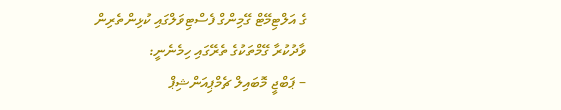ގެ އަލްޓިމޭޓް ގޭމިންގް ފެސްޓިވަލްގައި ކުޅިންތެރިން ވާދުކުރާ ގޭމްތަކުގެ ތެރޭގައި ހިމެނެނީ:
– ޕަބްޖީ މޮބައިލް ޗެމްޕިއަންޝިޕް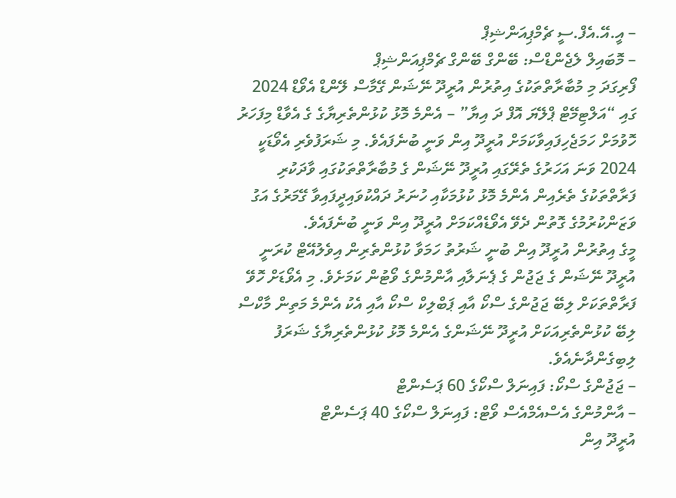– އީ.އޭ.އެފް.ސީ ޗެމްޕިއަންޝިޕް
– މޮބައިލް ލެޖެންޑްސް: ބޭންގް ބޭންގް ޗެމްޕިއަންޝިޕް
ފޯރިގަދަ މި މުބާރާތްތަކުގެ އިތުރުން އުރީދޫ ނޭޝަން ގޭމާސް ލޭންޑް އެވޯޑް 2024 ގައި “އަލްޓިމޭޓް ޕްލޭޔަ އޮފް ދަ އިޔާ” – އެންމެ މޮޅު ކުޅުންތެރިޔާގެ ގެ އެވާޑް މިފަހަރު ހޮވުމަށް ހަމަޖެހިފައިވާކަމަށް އުރީދޫ އިން ވަނީ ބުނެފައެވެ. މި ޝަރަފުވެރި އެވޯޑަކީ 2024 ވަނަ އަހަރުގެ ތެރޭގައި އުރީދޫ ނޭޝަން ގެ މުބާރާތްތަކުގައި ވާދަކުރި ފަރާތްތަކުގެ ތެރެއިން އެންމެ މޮޅު ކުޅުމަކާއި ހުނަރު ދައްކުވައިދީފައިވާ ގޭމަރުގެ އަގު ވަޒަންކުރުމުގެ ގޮތުން ދެވޭ އެވޯޑެއްކަމަށް އުރީދޫ އިން ވަނީ ބުނެފައެވެ.
މީގެ އިތުރުން އުރީދޫ އިން ބުނީ ޝަރުތު ހަމަވާ ކުޅުންތެރިން އިވެލުއޭޓް ކުރަނީ އުރީދޫ ނޭޝަން ގެ ޖަޖުން ގެ ޕެނަލާއި އާންމުންގެ ވޯޓުން ކަމަށެވެ. މި އެވޯޑަށް ހޮވޭ ފަރާތްތަކަށް ލިބޭ ޖަޖުންގެ ސްކޯ އާއި ޕަބްލިކް ސްކޯ އާއި އެކު އެންމެ މަތިން މާކްސް ލިބޭ ކުޅުންތެރިއަކަށް އުރީދޫ ނޭޝަންގެ އެންމެ މޮޅު ކުޅުންތެރިޔާގެ ޝަރަފު ލިބިގެންދާނެއެވެ.
– ޖަޖުންގެ ސްކޯ: ފައިނަލް ސްކޯގެ 60 ޕަސެންޓް
– އާންމުންގެ އެސްއެމްއެސް ވޯޓް: ފައިނަލް ސްކޯގެ 40 ޕަސެންޓް
އުރީދޫ އިން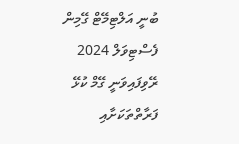ބުނީ އަލްޓިމޭޓް ގޭމިން ފެސްޓިވަލް 2024 ރޭވިފައިވަނީ ގޭމް ކުޅޭ ފަރާތްތަކަށާއި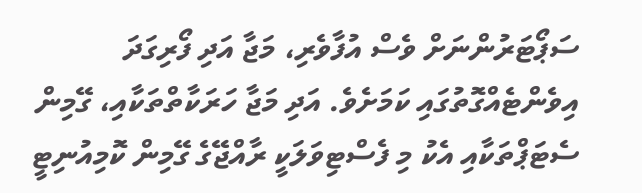ސަޕޯޓަރުންނަށް ވެސް އުފާވެރި، މަޖާ އަދި ފޯރިގަދަ އިވެންޓެއްގޮތުގައި ކަމަށެވެ. އަދި މަޖާ ހަރަކާތްތަކާއި، ގޭމިން ސެޓަޕްތަކާއި އެކު މި ފެސްޓިވަލަކީ ރާއްޖޭގެ ގޭމިން ކޮމިއުނިޓީ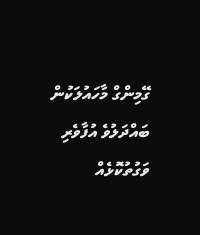ގޭމިންގް މާހައުލަކުން ބައްދަލުވެ އުފާވެރި ވަގުތުކޮޅެއް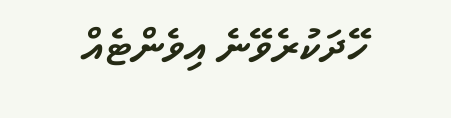ހޭދަކުރެވޭނެ އިވެންޓެއް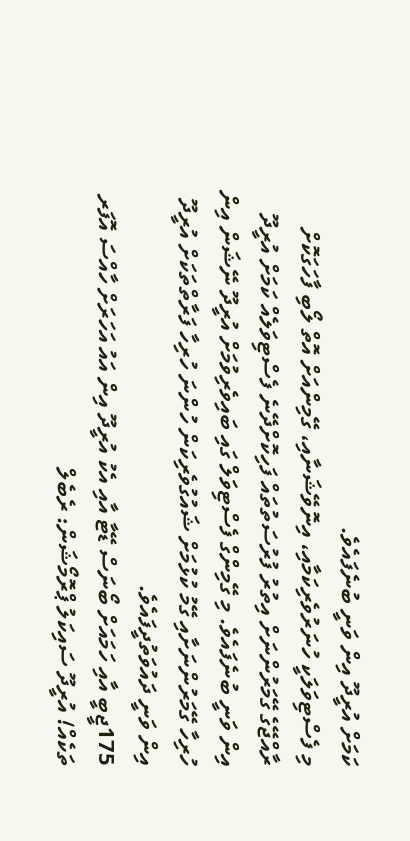ކަމަށް އުރީދޫ އިން ވަނީ ބުނެފައެވެ.
މި ފެސްޓިވަލަކީ ހުނަރުވެރިކަމާއި، އިނޮވޭޝަނާއި، ގޭމިންއަށް އޮތް ލޯބި ފާހަގަކޮށް ރާއްޖޭގެ ގޭމަރުންނަށް އިތުރު ފުރުސަތުތައް ފަހިކޮށްދޭނެ ފެސްޓިވަލެއް ކަމަށް އުރީދޫ އިން ވަނީ ބުނެފައެވެ. މި ގޭމިންގް ފެސްޓިވަލް ގައި ބައިވެރިވުމަށް އުރީދޫ ނޭޝަން އިން ހުރިހާ ގޭމަރުންނަށާއި ގޭމު ކުޅުމަށް ޝައުގުވެރިކަން ހުންނަ ހުރިހާ ފަރާތްތަކަށް އުރީދޫ އިން ވަނީ ދައުވަތުދީފައެވެ.
175ޖީބީ އާއި ހަމައަށް ބޯނަސް ޑޭޓާ އާއި އެކު އުރީދޫ އިން އައު އަހަރަށް ހާއްސަ އޮފަރ ތަކެއް! އުރީދޫ ސައިކަލު ޕްރޮމޯޝަން: ރެބެލް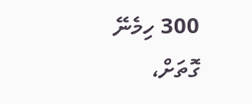300 ހިމެނޭ ގޮތަށް،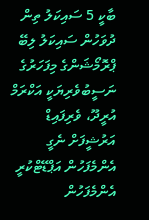ބާކީ 5 ސައިކަލު ތިން ދުވަހުން ސައިކަލު ލިބޭ ޕްރޮމޯޝަންގެ މިފަހަރުގެ ނަސީބުވެރިޔަކީ އަކްރަމް އުރީދޫ، ވެރިފައިޑް
އަރުޝީފަށް ނެގީ
އެންމެފަހުން އަޕްޑޭޓްކުރީ
އެންމެފަހުން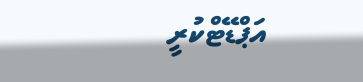އަޕްޑޭޓްކުރީ